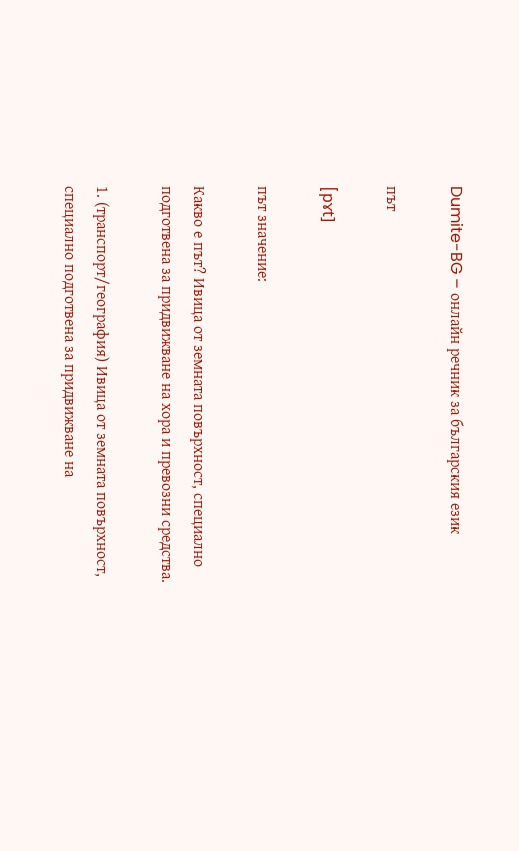Dumite-BG – онлайн речник за българския език

път

[pɤt]

път значение:

Какво е път? Ивица от земната повърхност, специално подготвена за придвижване на хора и превозни средства.

1. (транспорт/география) Ивица от земната повърхност, специално подготвена за придвижване на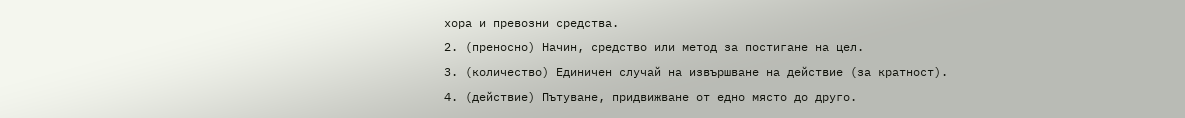хора и превозни средства.
2. (преносно) Начин, средство или метод за постигане на цел.
3. (количество) Единичен случай на извършване на действие (за кратност).
4. (действие) Пътуване, придвижване от едно място до друго.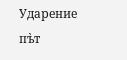Ударение
пъ̀т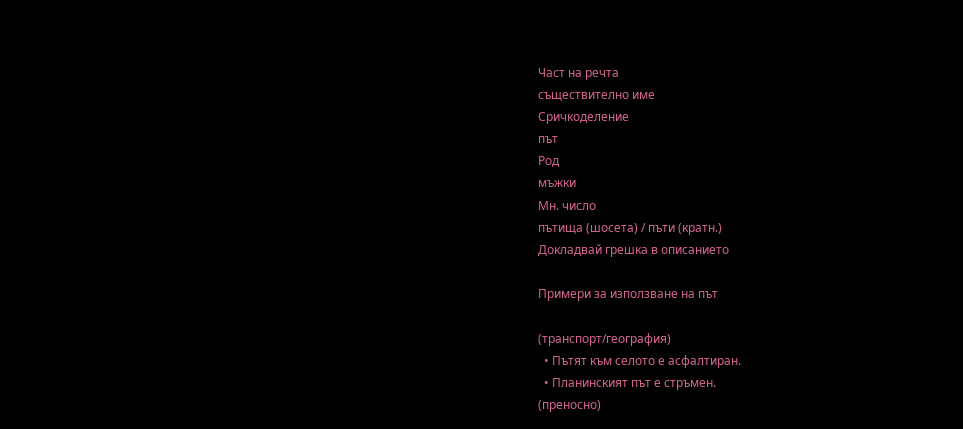Част на речта
съществително име
Сричкоделение
път
Род
мъжки
Мн. число
пътища (шосета) / пъти (кратн.)
Докладвай грешка в описанието

Примери за използване на път

(транспорт/география)
  • Пътят към селото е асфалтиран.
  • Планинският път е стръмен.
(преносно)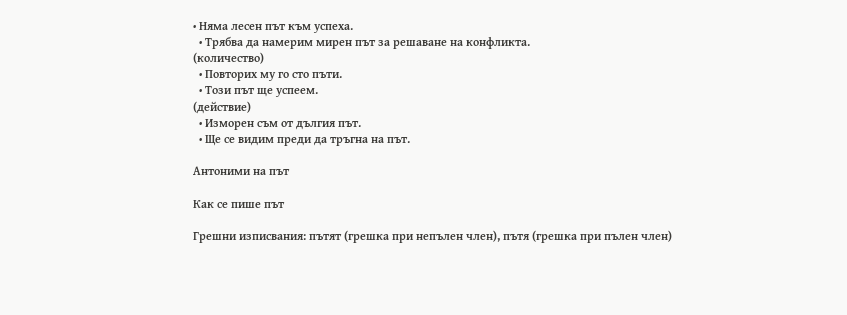• Няма лесен път към успеха.
  • Трябва да намерим мирен път за решаване на конфликта.
(количество)
  • Повторих му го сто пъти.
  • Този път ще успеем.
(действие)
  • Изморен съм от дългия път.
  • Ще се видим преди да тръгна на път.

Антоними на път

Как се пише път

Грешни изписвания: пътят (грешка при непълен член), пътя (грешка при пълен член)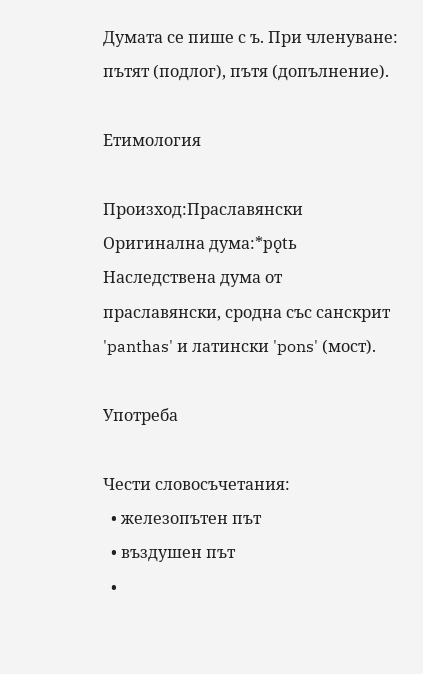Думата се пише с ъ. При членуване: пътят (подлог), пътя (допълнение).

Етимология

Произход:Праславянски
Оригинална дума:*pǫtь
Наследствена дума от праславянски, сродна със санскрит 'panthas' и латински 'pons' (мост).

Употреба

Чести словосъчетания:
  • железопътен път
  • въздушен път
  •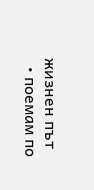жизнен път
  • поемам по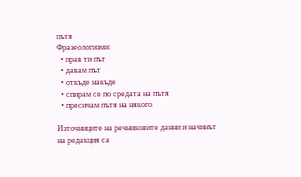пътя
Фразеологизми:
  • прав ти път
  • давам път
  • откъде накъде
  • спирам се по средата на пътя
  • пресичам пътя на някого

Източниците на речниковите данни и начинът на редакция са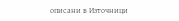описани в Източници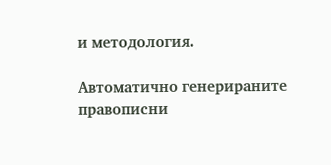и методология.

Автоматично генерираните правописни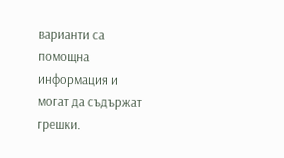варианти са помощна информация и могат да съдържат грешки.